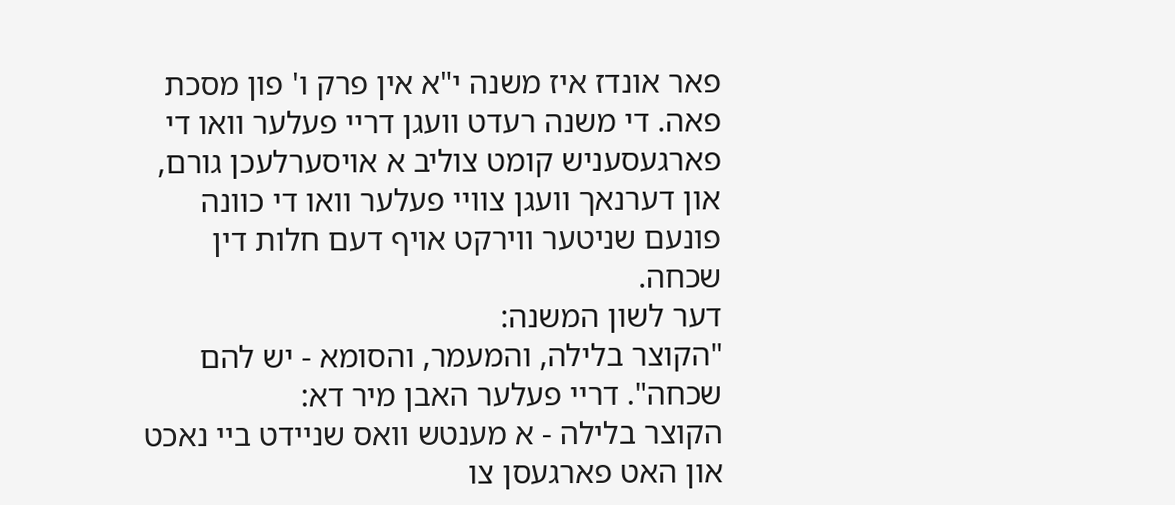פאר אונדז איז משנה י"א אין פרק ו' פון מסכת פאה. די משנה רעדט וועגן דרײ פעלער וואו די פארגעסעניש קומט צוליב א אויסערלעכן גורם, און דערנאך וועגן צוויי פעלער וואו די כוונה פונעם שניטער ווירקט אויף דעם חלות דין שכחה.
דער לשון המשנה:
"הקוצר בלילה, והמעמר, והסומא - יש להם שכחה". דרײ פעלער האבן מיר דא:
הקוצר בלילה - א מענטש וואס שנײדט ביי נאכט און האט פארגעסן צו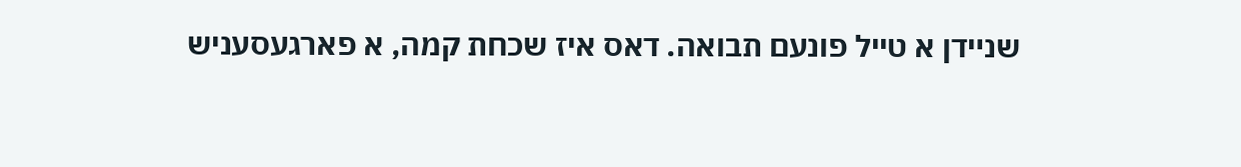שנײדן א טייל פונעם תבואה. דאס איז שכחת קמה, א פארגעסעניש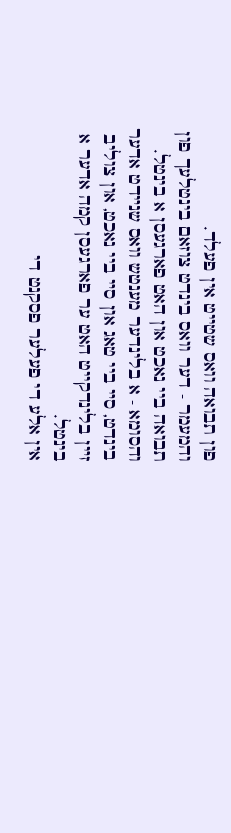פון תבואה וואס שטייט אין פעלד.
והמעמר - דער וואס בינדט צוזאם בינטלעך פון תבואה ביי נאכט און האט פארגעסן א בינטל.
והסומא - א בלינדער מענטש וואס שנײדט אדער בינדט, סײ ביי טאג און סײ ביי נאכט, און צוליב זײן בלינדקייט האט ער פארגעסן קמה אדער א בינטל.
אין אלע די פעלער פסקנט די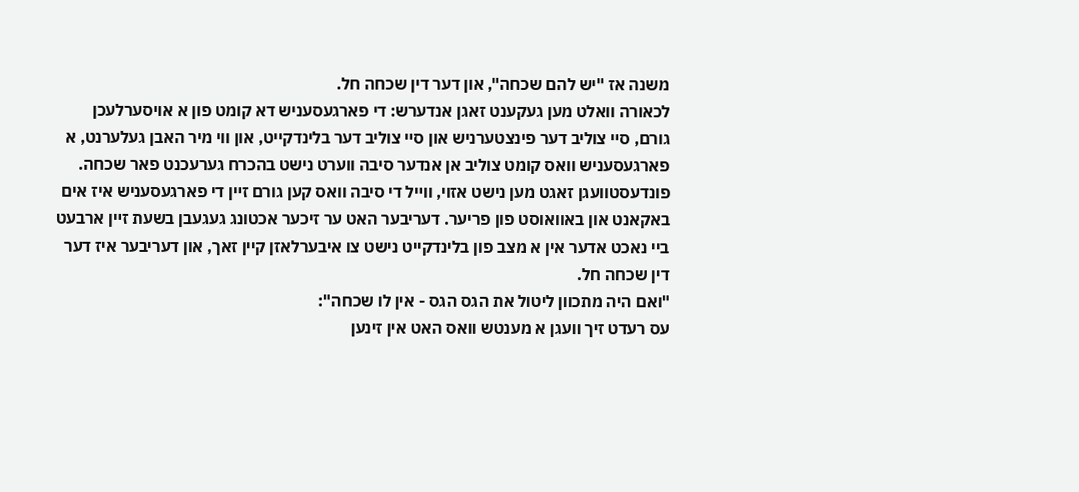משנה אז "יש להם שכחה", און דער דין שכחה חל.
לכאורה וואלט מען געקענט זאגן אנדערש: די פארגעסעניש דא קומט פון א אויסערלעכן גורם, סײ צוליב דער פינצטערניש און סײ צוליב דער בלינדקייט, און ווי מיר האבן געלערנט, א פארגעסעניש וואס קומט צוליב אן אנדער סיבה ווערט נישט בהכרח גערעכנט פאר שכחה. פונדעסטוועגן זאגט מען נישט אזוי, ווײל די סיבה וואס קען גורם זײן די פארגעסעניש איז אים באקאנט און באוואוסט פון פריער. דעריבער האט ער זיכער אכטונג געגעבן בשעת זײן ארבעט ביי נאכט אדער אין א מצב פון בלינדקייט נישט צו איבערלאזן קיין זאך, און דעריבער איז דער דין שכחה חל.
"ואם היה מתכוון ליטול את הגס הגס - אין לו שכחה":
עס רעדט זיך וועגן א מענטש וואס האט אין זינען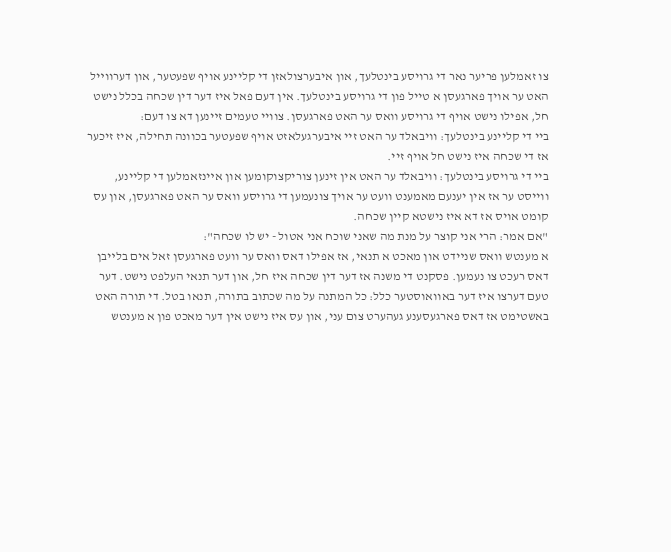צו זאמלען פריער נאר די גרויסע בינטלעך, און איבערצולאזן די קליינע אויף שפעטער, און דערווײל האט ער אויך פארגעסן א טייל פון די גרויסע בינטלעך. אין דעם פאל איז דער דין שכחה בכלל נישט חל, אפילו נישט אויף די גרויסע וואס ער האט פארגעסן. צוויי טעמים זײנען דא צו דעם:
ביי די קליינע בינטלעך: וויבאלד ער האט זיי איבערגעלאזט אויף שפעטער בכוונה תחילה, איז זיכער אז די שכחה איז נישט חל אויף זיי.
ביי די גרויסע בינטלעך: וויבאלד ער האט אין זינען צוריקצוקומען און אײנזאמלען די קליינע, ווייסט ער אז אין יענעם מאמענט וועט ער אויך צונעמען די גרויסע וואס ער האט פארגעסן, און עס קומט אויס אז דא איז נישטא קיין שכחה.
"אם אמר: הרי אני קוצר על מנת מה שאני שוכח אני אטול - יש לו שכחה":
א מענטש וואס שנײדט און מאכט א תנאי, אז אפילו דאס וואס ער וועט פארגעסן זאל אים בלײבן דאס רעכט צו נעמען. פסקנט די משנה אז דער דין שכחה איז חל, און דער תנאי העלפט נישט. דער טעם דערצו איז דער באוואוסטער כלל: כל המתנה על מה שכתוב בתורה, תנאו בטל. די תורה האט באשטימט אז דאס פארגעסענע געהערט צום עני, און עס איז נישט אין דער מאכט פון א מענטש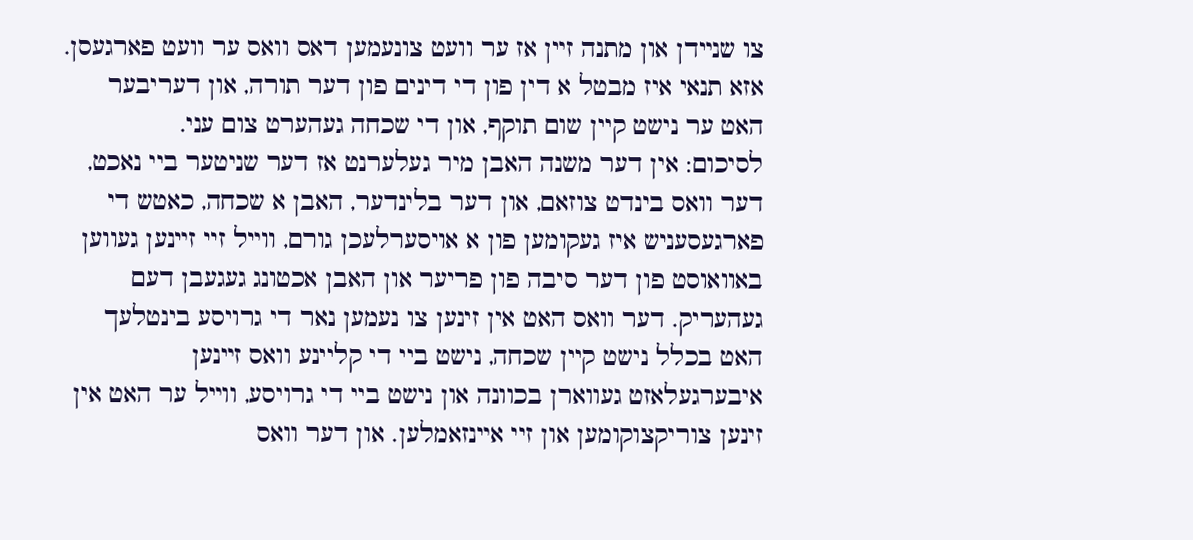צו שנײדן און מתנה זײן אז ער וועט צונעמען דאס וואס ער וועט פארגעסן. אזא תנאי איז מבטל א דין פון די דינים פון דער תורה, און דעריבער האט ער נישט קיין שום תוקף, און די שכחה געהערט צום עני.
לסיכום: אין דער משנה האבן מיר געלערנט אז דער שניטער ביי נאכט, דער וואס בינדט צוזאם, און דער בלינדער, האבן א שכחה, כאטש די פארגעסעניש איז געקומען פון א אויסערלעכן גורם, ווײל זיי זײנען געווען באוואוסט פון דער סיבה פון פריער און האבן אכטונג געגעבן דעם געהעריק. דער וואס האט אין זינען צו נעמען נאר די גרויסע בינטלעך האט בכלל נישט קיין שכחה, נישט ביי די קליינע וואס זײנען איבערגעלאזט געווארן בכוונה און נישט ביי די גרויסע, ווײל ער האט אין זינען צוריקצוקומען און זיי אײנזאמלען. און דער וואס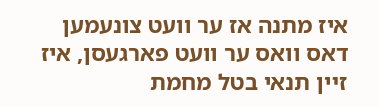איז מתנה אז ער וועט צונעמען דאס וואס ער וועט פארגעסן, איז זײן תנאי בטל מחמת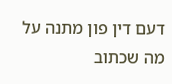דעם דין פון מתנה על מה שכתוב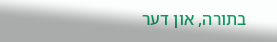בתורה, און דער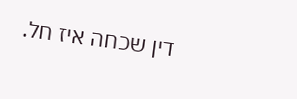דין שכחה איז חל.